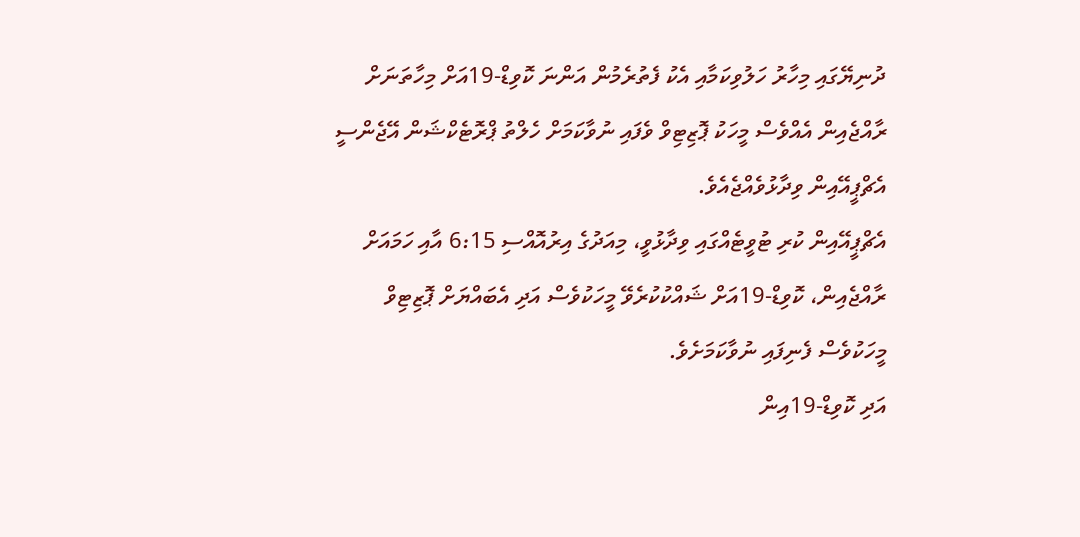ދުނިޔޭގައި މިހާރު ހަލުވިކަމާއި އެކު ފެތުރެމުން އަންނަ ކޮވިޑް-19އަށް މިހާތަނަށް ރާއްޖެއިން އެއްވެސް މީހަކު ޕޮޒިޓިވް ވެފައި ނުވާކަމަށް ހެލްތު ޕްރޮޓެކްޝަން އޭޖެންސީ އެޗްޕީއޭއިން ވިދާޅުވެއްޖެއެވެ.
އެޗްޕީއޭއިން ކުރި ޓުވީޓެއްގައި ވިދާޅުވީ، މިއަދުގެ އިރުއޮއްސި 6:15 އާއި ހަމައަށް ރާއްޖެއިން، ކޮވިޑް-19އަށް ޝައްކުކުރެވޭ މީހަކުވެސް އަދި އެބައްޔަށް ޕޮޒިޓިވް މީހަކުވެސް ފެނިފައި ނުވާކަމަށެވެ.
އަދި ކޮވިޑް-19އިން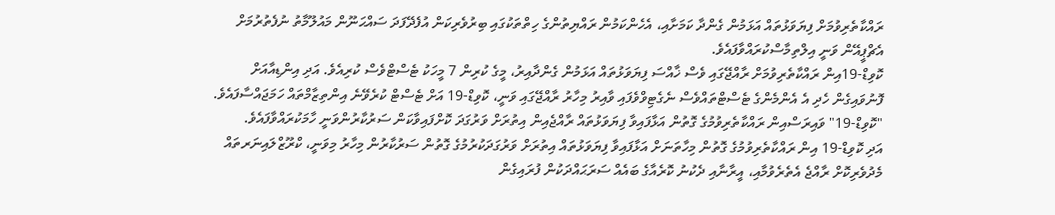ރައްކާތެރިވުމަށް ފިޔަވަޅުތައް އަޅަމުން ގެންދާ ކަމަށާއި، އެހެންކަމުން ރައްޔިތުންގެ ހިތްތަކުގައި ބިރުވެރިކަން އުފެދޭފަދަ ސައްޙަނޫން މައުލޫމާތު ނުފެތުރުމަށް އެޗްޕީއޭން ވަނީ އިލްތިމާސްކުރައްވާފައެވެ.
ކޮވިޑް-19އިން ރައްކާތެރިވުމަށް ރާއްޖޭގައި ވެސް ޚާއްސަ ފިޔަވަޅުތައް އަޅަމުން ގެންދާއިރު، މީގެ ކުރިން 7 މީހަކު ޓެސްޓްވެސް ކުރިއެވެ. އަދި އިންޑިއާއަށް ފޮނުވައިގެން ހެދި އެ އެންމެންގެ ޓެސްޓްތައްވެސް ނެގެޓިވްވެފައި ވާއިރު މިހާރު ރާއްޖޭގައި ވަނީ، ކޮވިޑް-19 އަށް ޓެސްޓް ކުރެވޭނެ އިންތިޒާމްތައް ހަމަޖައްސާފައެވެ.
"ކޮވިޑް-19" ވައިރަސްއިން ރައްކާތެރިވުމުގެ ގޮތުން އަޅާފައިވާ ފިޔަވަޅުތައް ރާއްޖެއިން އިތުރަށް ވަރުގަދަ ކޮށްފައިވާކަން ސަރުކާރުންވަނީ ހާމަކުރައްވާފައެވެ.
އަދި ކޮވިޑް-19 އިން ރައްކާތެރިވުމުގެ ގޮތުން މިހާތަނަށް އަޅާފައިވާ ފިޔަވަޅުތައް އިތުރަށް ވަރުގަދަކުރުމުގެ ގޮތުން ސަރުކާރުން މިހާރު މިވަނީ، ކްރޫޒްލައިނަރތައް މެދުވެރިކޮށް ރާއްޖެ އެތެރެވުމާއި، އީރާނާއި ދެކުނު ކޮރެއާގެ ބައެއް ސަރަޙައްދަކުން ފުރައިގެން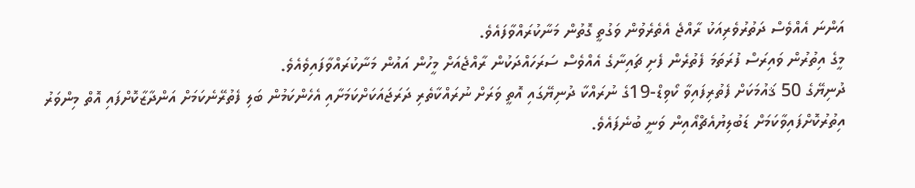އަންނަ އެއްވެސް ދަތުރުވެރިއަކު ރާއްޖެ އެތެރެވުން ވަގުތީ ގޮތުން މަނާކުރައްވާފައެވެ.
މީގެ އިތުރުން ވައިރަސް ފުރަތަމަ ފެތުރެން ފެށި ޗައިނާގެ އެއްވެސް ސަރަހައްދަކުން ރާއްޖެއަށް މީހުން އައުން މަނާކުރައްވާފައިވެއެވެ.
ދުނިޔޭގެ 50 ޤައުމަކަށް ފެތުރިފައިވާ ކޯވިޑް-19ގެ ނުރައްކާ ދުނިޔޭގައި އޮތީ ވަރަށް ނުރައްކާތެރި ދަރަޖައަކަށްކަމަށާއި އެހެންކަމުން ބަލި ފެތުރޭނެކަމަށް އަންދާޒާކޮށްފައި އޮތް މިންވަރު އިތުރުކޮށްފައިވާކަމަށް ޑަބުލިޔުއެޗްއޯއިން ވަނީ ބުނެފައެވެ.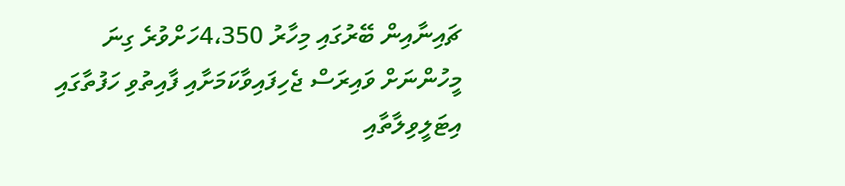ޗައިނާއިން ބޭރުގައި މިހާރު 4،350ހަށްވުރެ ގިނަ މީހުންނަށް ވައިރަސް ޖެހިފައިވާކަމަށާއި ފާއިތުވި ހަފުތާގައި އިޓަލީވިލާތާއި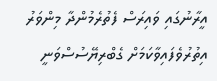އީރާނުގައި ވައިރަސް ފެތުރެމުންދާ މިންވަރު އިތުރުވެފައިވާކަމަށް ގެބްރިޔޭސުސްވަނީ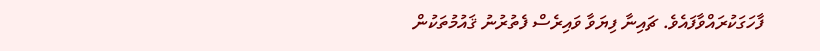ފާހަގަކުރައްވާފައެވެ. ޗައިނާ ފިޔަވާ ވައިރެސް ފެތުރުނު ޤައުމުތަކުން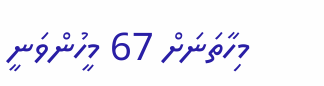މިހާތަނަށް 67 މީހުންވަނީ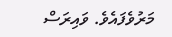މަރުވެފައެވެ. ވައިރަސް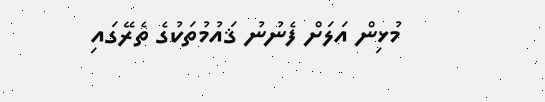މުޅިން އަލަށް ފެނުނު ޤައުމުތަކުގެ ތެރޭގައި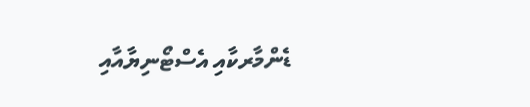ޑެންމާރކާއި އެސްޓޯނިޔާއާއި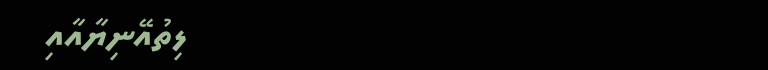ލިތުއޭނިޔާއާއި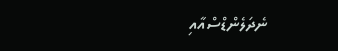ނެދަލެންޑްސްއާއި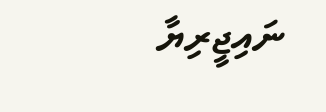ނައިޖީރިޔާ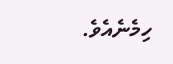ހިމެނެއެވެ.